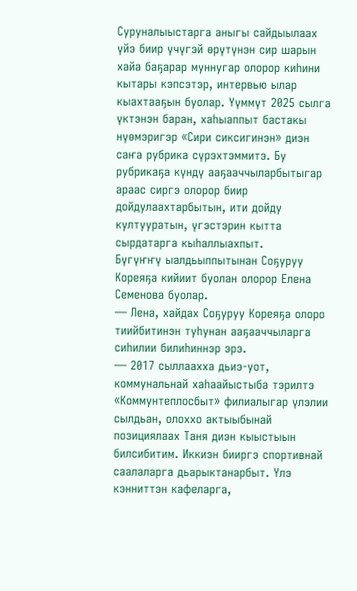Суруналыыстарга аныгы сайдыылаах үйэ биир үчүгэй өрүтүнэн сир шарын хайа баҕарар муннугар олорор киһини кытары кэпсэтэр, интервью ылар кыахтааҕын буолар. Үүммүт 2025 сылга үктэнэн баран, хаһыаппыт бастакы нүөмэригэр «Сири сиксигинэн» диэн саҥа рубрика сүрэхтэммитэ. Бу рубрикаҕа күндү ааҕааччыларбытыгар араас сиргэ олорор биир дойдулаахтарбытын, ити дойду култууратын, үгэстэрин кытта сырдатарга кыһаллыахпыт.
Бүгүҥҥү ыалдьыппытынан Соҕуруу Кореяҕа кийиит буолан олорор Елена Семенова буолар.
— Лена, хайдах Соҕуруу Кореяҕа олоро тиийбитинэн туһунан ааҕааччыларга сиһилии билиһиннэр эрэ.
— 2017 сыллаахха дьиэ-уот, коммунальнай хаһаайыстыба тэрилтэ «Коммунтеплосбыт» филиалыгар үлэлии сылдьан, олоххо актыыбынай позициялаах Таня диэн кыыстыын билсибитим. Иккиэн бииргэ спортивнай саалаларга дьарыктанарбыт. Үлэ кэнниттэн кафеларга,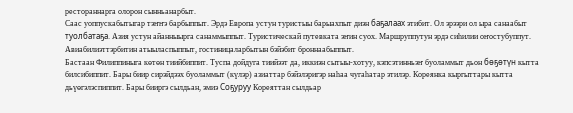рестораннарга олорон сынньанарбыт.
Саас уоппускабытыгар тэҥҥэ барбыппыт. Эрдэ Европа устун туристыы барыахпыт диэн баҕалаах этибит. Ол эрээри ол ыра санаабыт туолбатаҕа. Азия устун айанныырга санаммыппыт. Туристическай путевката эҥин суох. Маршруппутун эрдэ сиһилии оҥостубуппут. Авиабилиэттэрбитин атыыласпыппыт, гостиницаларбытын бэйэбит броннаабыппыт.
Бастаан Филиппиныга көтөн тиийбиппит. Туспа дойдуга тиийээт да, иккиэн сытыы-хотуу, кэпсэтинньэҥ буоламмыт дьон бөҕөтүн кытта билсибиппит. Бары биир сирэйдээх буоламмыт (күлэр) азиаттар бэйэлэригэр наһаа чугаһатар этилэр. Кореянка кыргыттары кытта дьүөгэлэспиппит. Бары бииргэ сылдьан, эмиэ Соҕуруу Кореяттан сылдьар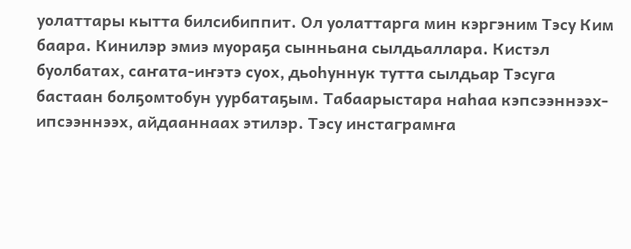уолаттары кытта билсибиппит. Ол уолаттарга мин кэргэним Тэсу Ким баара. Кинилэр эмиэ муораҕа сынньана сылдьаллара. Кистэл буолбатах, саҥата-иҥэтэ суох, дьоһуннук тутта сылдьар Тэсуга бастаан болҕомтобун уурбатаҕым. Табаарыстара наһаа кэпсээннээх-ипсээннээх, айдааннаах этилэр. Тэсу инстаграмҥа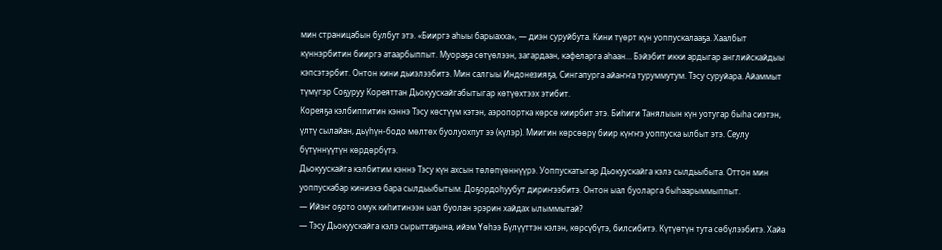мин страницабын булбут этэ. «Бииргэ аһыы барыахха», — диэн суруйбута. Кини түөрт күн уоппускалааҕа. Хаалбыт күннэрбитин бииргэ атаарбыппыт. Муораҕа сөтүөлээн, загардаан, кафеларга аһаан… Бэйэбит икки ардыгар английскайдыы кэпсэтэрбит. Онтон кини дьиэлээбитэ. Мин салгыы Индонезияҕа, Сингапурга айаҥҥа туруммутум. Тэсу суруйара. Айаммыт түмүгэр Соҕуруу Кореяттан Дьокуускайгабытыгар көтүөхтээх этибит.
Кореяҕа кэлбиппитин кэннэ Тэсу көстүүм кэтэн, аэропортка көрсө киирбит этэ. Биһиги Танялыын күн уотугар быһа сиэтэн, үлтү сылайан, дьүһүн-бодо мөлтөх буолуохпут ээ (күлэр). Миигин көрсөөрү биир күҥҥэ уоппуска ылбыт этэ. Сеулу бүтүннүүтүн көрдөрбүтэ.
Дьокуускайга кэлбитим кэннэ Тэсу күн ахсын төлөпүөннүүрэ. Уоппускатыгар Дьокуускайга кэлэ сылдьыбыта. Оттон мин уоппускабар киниэхэ бара сылдьыбытым. Доҕордоһуубут дириҥээбитэ. Онтон ыал буоларга быһаарыммыппыт.
— Ийэҥ оҕото омук киһитинээн ыал буолан эрэрин хайдах ылыммытай?
— Тэсу Дьокуускайга кэлэ сырыттаҕына, ийэм Үөһээ Бүлүүттэн кэлэн, көрсүбүтэ, билсибитэ. Күтүөтүн тута сөбүлээбитэ. Хайа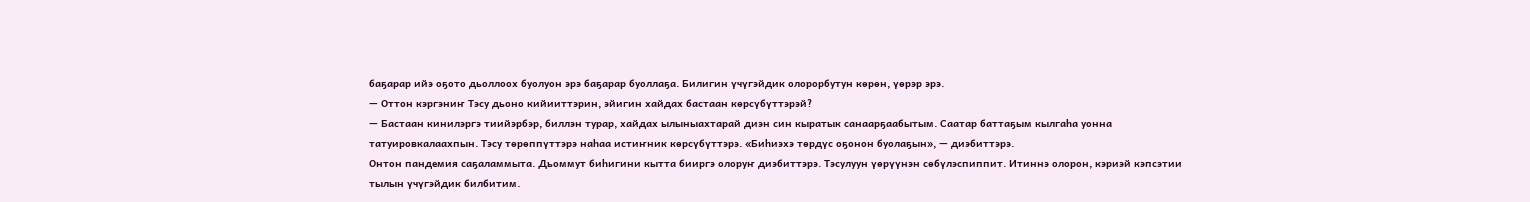баҕарар ийэ оҕото дьоллоох буолуон эрэ баҕарар буоллаҕа. Билигин үчүгэйдик олорорбутун көрөн, үөрэр эрэ.
— Оттон кэргэниҥ Тэсу дьоно кийииттэрин, эйигин хайдах бастаан көрсүбүттэрэй?
— Бастаан кинилэргэ тиийэрбэр, биллэн турар, хайдах ылыныахтарай диэн син кыратык санаарҕаабытым. Саатар баттаҕым кылгаһа уонна татуировкалаахпын. Тэсу төрөппүттэрэ наһаа истиҥник көрсүбүттэрэ. «Биһиэхэ төрдүс оҕонон буолаҕын», — диэбиттэрэ.
Онтон пандемия саҕаламмыта. Дьоммут биһигини кытта бииргэ олоруҥ диэбиттэрэ. Тэсулуун үөрүүнэн сөбүлэспиппит. Итиннэ олорон, кэриэй кэпсэтии тылын үчүгэйдик билбитим.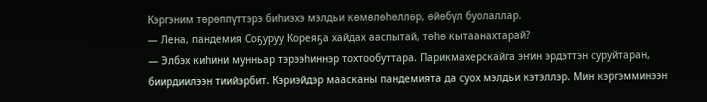Кэргэним төрөппүттэрэ биһиэхэ мэлдьи көмөлөһөллөр, өйөбүл буолаллар.
— Лена, пандемия Соҕуруу Кореяҕа хайдах ааспытай, төһө кытаанахтарай?
— Элбэх киһини мунньар тэрээһиннэр тохтообуттара. Парикмахерскайга эҥин эрдэттэн суруйтаран, биирдиилээн тиийэрбит. Кэриэйдэр маасканы пандемията да суох мэлдьи кэтэллэр. Мин кэргэмминээн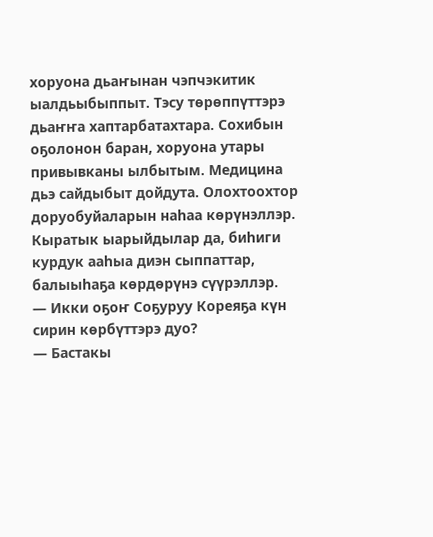хоруона дьаҥынан чэпчэкитик ыалдьыбыппыт. Тэсу төрөппүттэрэ дьаҥҥа хаптарбатахтара. Сохибын оҕолонон баран, хоруона утары привывканы ылбытым. Медицина дьэ сайдыбыт дойдута. Олохтоохтор доруобуйаларын наһаа көрүнэллэр. Кыратык ыарыйдылар да, биһиги курдук ааһыа диэн сыппаттар, балыыһаҕа көрдөрүнэ сүүрэллэр.
— Икки оҕоҥ Соҕуруу Кореяҕа күн сирин көрбүттэрэ дуо?
— Бастакы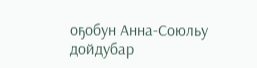оҕобун Анна-Союльу дойдубар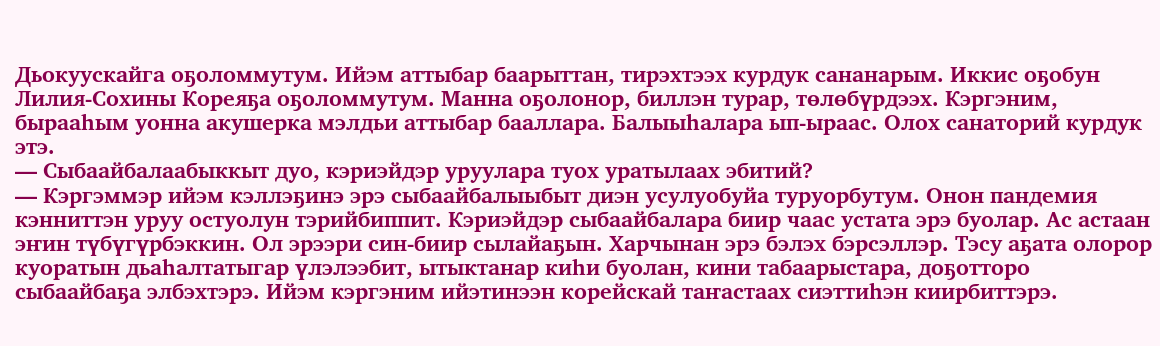Дьокуускайга оҕоломмутум. Ийэм аттыбар баарыттан, тирэхтээх курдук сананарым. Иккис оҕобун Лилия-Сохины Кореяҕа оҕоломмутум. Манна оҕолонор, биллэн турар, төлөбүрдээх. Кэргэним, бырааһым уонна акушерка мэлдьи аттыбар бааллара. Балыыһалара ып-ыраас. Олох санаторий курдук этэ.
— Сыбаайбалаабыккыт дуо, кэриэйдэр уруулара туох уратылаах эбитий?
— Кэргэммэр ийэм кэллэҕинэ эрэ сыбаайбалыыбыт диэн усулуобуйа туруорбутум. Онон пандемия кэнниттэн уруу остуолун тэрийбиппит. Кэриэйдэр сыбаайбалара биир чаас устата эрэ буолар. Ас астаан эҥин түбүгүрбэккин. Ол эрээри син-биир сылайаҕын. Харчынан эрэ бэлэх бэрсэллэр. Тэсу аҕата олорор куоратын дьаһалтатыгар үлэлээбит, ытыктанар киһи буолан, кини табаарыстара, доҕотторо сыбаайбаҕа элбэхтэрэ. Ийэм кэргэним ийэтинээн корейскай таҥастаах сиэттиһэн киирбиттэрэ.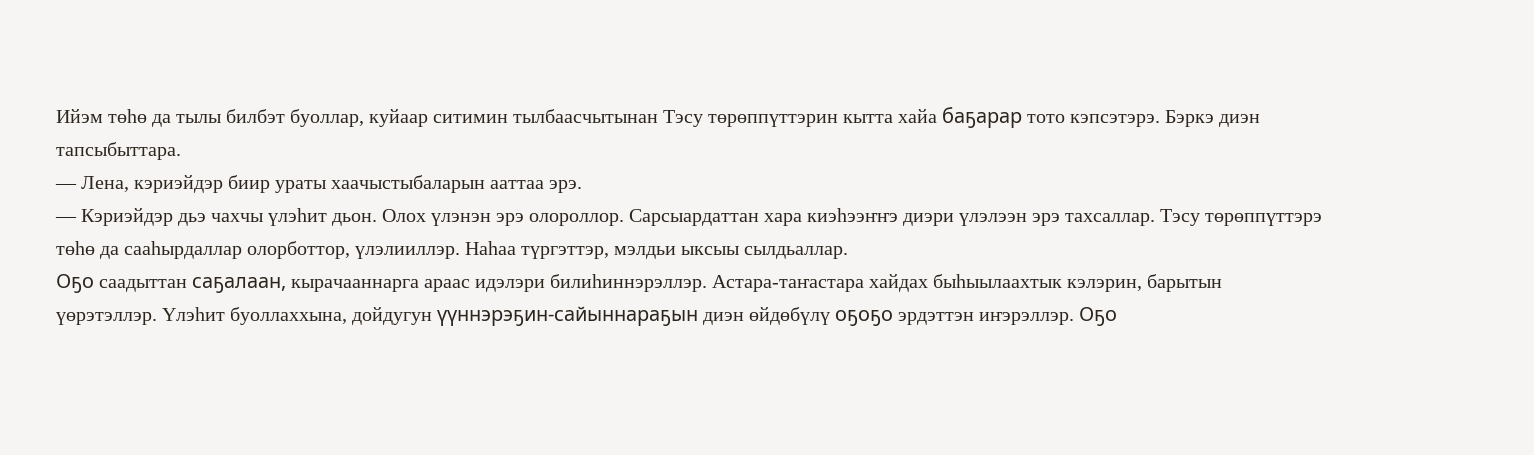Ийэм төһө да тылы билбэт буоллар, куйаар ситимин тылбаасчытынан Тэсу төрөппүттэрин кытта хайа баҕарар тото кэпсэтэрэ. Бэркэ диэн тапсыбыттара.
— Лена, кэриэйдэр биир ураты хаачыстыбаларын ааттаа эрэ.
— Кэриэйдэр дьэ чахчы үлэһит дьон. Олох үлэнэн эрэ олороллор. Сарсыардаттан хара киэһээҥҥэ диэри үлэлээн эрэ тахсаллар. Тэсу төрөппүттэрэ төһө да сааһырдаллар олорботтор, үлэлииллэр. Наһаа түргэттэр, мэлдьи ыксыы сылдьаллар.
Оҕо саадыттан саҕалаан, кырачааннарга араас идэлэри билиһиннэрэллэр. Астара-таҥастара хайдах быһыылаахтык кэлэрин, барытын үөрэтэллэр. Үлэһит буоллаххына, дойдугун үүннэрэҕин-сайыннараҕын диэн өйдөбүлү оҕоҕо эрдэттэн иҥэрэллэр. Оҕо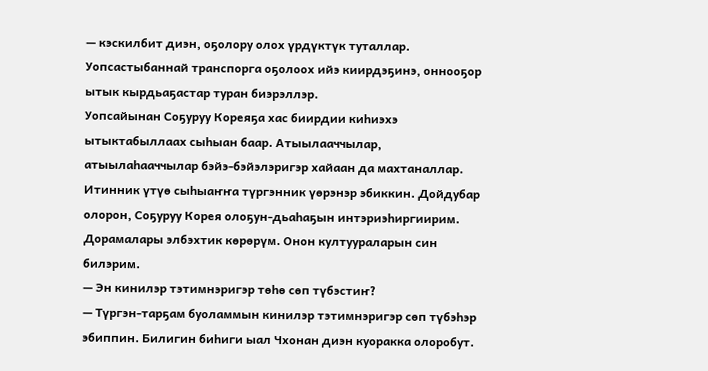— кэскилбит диэн, оҕолору олох үрдүктүк туталлар. Уопсастыбаннай транспорга оҕолоох ийэ киирдэҕинэ, оннооҕор ытык кырдьаҕастар туран биэрэллэр.
Уопсайынан Соҕуруу Кореяҕа хас биирдии киһиэхэ ытыктабыллаах сыһыан баар. Атыылааччылар, атыылаһааччылар бэйэ-бэйэлэригэр хайаан да махтаналлар. Итинник үтүө сыһыаҥҥа түргэнник үөрэнэр эбиккин. Дойдубар олорон, Соҕуруу Корея олоҕун-дьаһаҕын интэриэһиргиирим. Дорамалары элбэхтик көрөрүм. Онон култуураларын син билэрим.
— Эн кинилэр тэтимнэригэр төһө сөп түбэстиҥ?
— Түргэн-тарҕам буоламмын кинилэр тэтимнэригэр сөп түбэһэр эбиппин. Билигин биһиги ыал Чхонан диэн куоракка олоробут.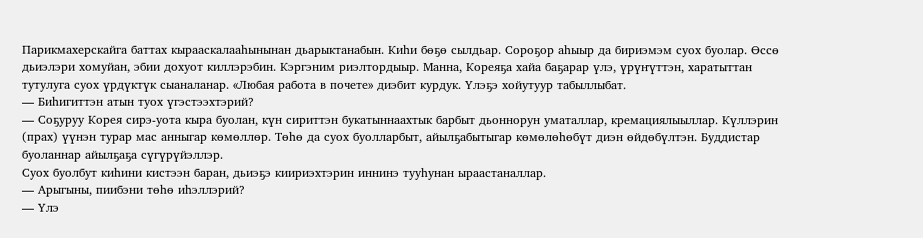Парикмахерскайга баттах кырааскалааһынынан дьарыктанабын. Киһи бөҕө сылдьар. Сороҕор аһыыр да бириэмэм суох буолар. Өссө дьиэлэри хомуйан, эбии дохуот киллэрэбин. Кэргэним риэлтордыыр. Манна, Кореяҕа хайа баҕарар үлэ, үрүҥүттэн, харатыттан тутулуга суох үрдүктүк сыаналанар. «Любая работа в почете» диэбит курдук. Үлэҕэ хойутуур табыллыбат.
— Биһигиттэн атын туох үгэстээхтэрий?
— Соҕуруу Корея сирэ-уота кыра буолан, күн сириттэн букатыннаахтык барбыт дьоннорун уматаллар, кремациялыыллар. Күллэрин (прах) үүнэн турар мас анныгар көмөллөр. Төһө да суох буолларбыт, айылҕабытыгар көмөлөһөбүт диэн өйдөбүлтэн. Буддистар буоланнар айылҕаҕа сүгүрүйэллэр.
Суох буолбут киһини кистээн баран, дьиэҕэ киириэхтэрин иннинэ тууһунан ыраастаналлар.
— Арыгыны, пиибэни төһө иһэллэрий?
— Үлэ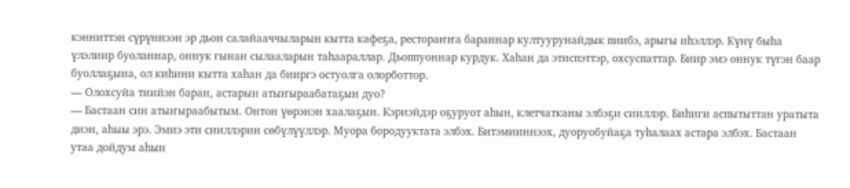кэнниттэн сүрүннээн эр дьон салайааччыларын кытта кафеҕа, рестораҥҥа бараннар култуурунайдык пиибэ, арыгы иһэллэр. Күнү быһа үлэлиир буоланнар, оннук гынан сылааларын таһаараллар. Дьоппуоннар курдук. Хаһан да этиспэттэр, охсуспаттар. Биир эмэ оннук түгэн баар буоллаҕына, ол киһини кытта хаһан да бииргэ остуолга олорботтор.
— Олохсуйа тиийэн баран, астарын атыҥыраабатаҕын дуо?
— Бастаан син атыҥыраабытым. Онтон үөрэнэн хаалаҕын. Кэриэйдэр оҕуруот аһын, клетчатканы элбэҕи сииллэр. Биһиги аспытыттан уратыта диэн, аһыы эрэ. Эмиэ эти сииллэрин сөбүлүүллэр. Муора бородууктата элбэх. Битэмииннээх, дуоруобуйаҕа туһалаах астара элбэх. Бастаан утаа дойдум аһын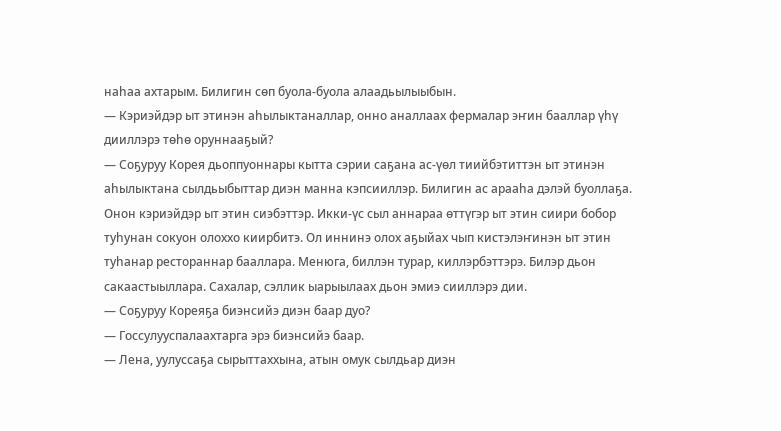наһаа ахтарым. Билигин сөп буола-буола алаадьылыыбын.
— Кэриэйдэр ыт этинэн аһылыктаналлар, онно аналлаах фермалар эҥин бааллар үһү дииллэрэ төһө оруннааҕый?
— Соҕуруу Корея дьоппуоннары кытта сэрии саҕана ас-үөл тиийбэтиттэн ыт этинэн аһылыктана сылдьыбыттар диэн манна кэпсииллэр. Билигин ас арааһа дэлэй буоллаҕа. Онон кэриэйдэр ыт этин сиэбэттэр. Икки-үс сыл аннараа өттүгэр ыт этин сиири бобор туһунан сокуон олоххо киирбитэ. Ол иннинэ олох аҕыйах чып кистэлэҥинэн ыт этин туһанар рестораннар бааллара. Менюга, биллэн турар, киллэрбэттэрэ. Билэр дьон сакаастыыллара. Сахалар, сэллик ыарыылаах дьон эмиэ сииллэрэ дии.
— Соҕуруу Кореяҕа биэнсийэ диэн баар дуо?
— Госсулууспалаахтарга эрэ биэнсийэ баар.
— Лена, уулуссаҕа сырыттаххына, атын омук сылдьар диэн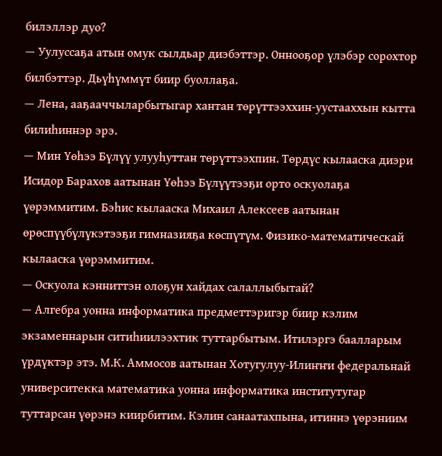билэллэр дуо?
— Уулуссаҕа атын омук сылдьар диэбэттэр. Оннооҕор үлэбэр сорохтор билбэттэр. Дьүһүммүт биир буоллаҕа.
— Лена, ааҕааччыларбытыгар хантан төрүттээххин-уустааххын кытта билиһиннэр эрэ.
— Мин Үөһээ Бүлүү улууһуттан төрүттээхпин. Төрдүс кылааска диэри Исидор Барахов аатынан Үөһээ Бүлүүтээҕи орто оскуолаҕа үөрэммитим. Бэһис кылааска Михаил Алексеев аатынан өрөспүүбүлүкэтээҕи гимназияҕа көспүтүм. Физико-математическай кылааска үөрэммитим.
— Оскуола кэнниттэн олоҕун хайдах салаллыбытай?
— Алгебра уонна информатика предметтэригэр биир кэлим экзаменнарын ситиһиилээхтик туттарбытым. Итилэргэ баалларым үрдүктэр этэ. М.К. Аммосов аатынан Хотугулуу-Илиҥҥи федеральнай университекка математика уонна информатика институтугар туттарсан үөрэнэ киирбитим. Кэлин санаатахпына, итиннэ үөрэниим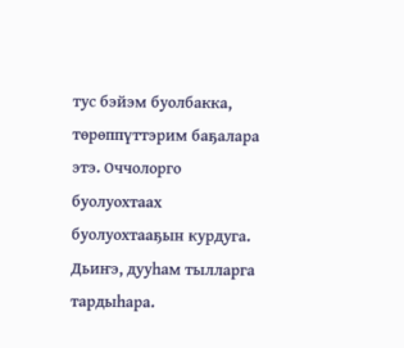тус бэйэм буолбакка, төрөппүттэрим баҕалара этэ. Оччолорго буолуохтаах буолуохтааҕын курдуга.
Дьиҥэ, дууһам тылларга тардыһара.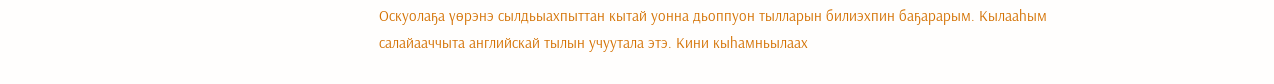Оскуолаҕа үөрэнэ сылдьыахпыттан кытай уонна дьоппуон тылларын билиэхпин баҕарарым. Кылааһым салайааччыта английскай тылын учуутала этэ. Кини кыһамньылаах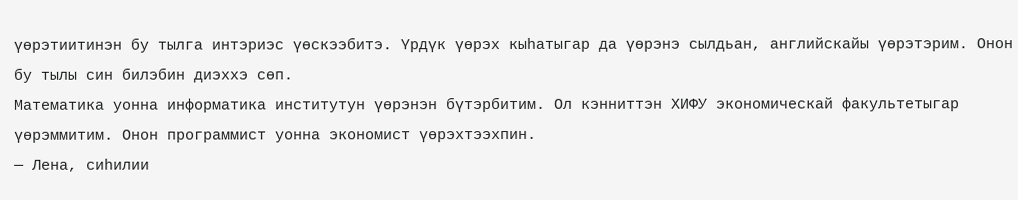үөрэтиитинэн бу тылга интэриэс үөскээбитэ. Үрдүк үөрэх кыһатыгар да үөрэнэ сылдьан, английскайы үөрэтэрим. Онон бу тылы син билэбин диэххэ сөп.
Математика уонна информатика институтун үөрэнэн бүтэрбитим. Ол кэнниттэн ХИФУ экономическай факультетыгар үөрэммитим. Онон программист уонна экономист үөрэхтээхпин.
— Лена, сиһилии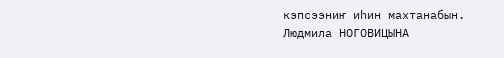кэпсээниҥ иһин махтанабын.
Людмила НОГОВИЦЫНА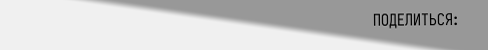ПОДЕЛИТЬСЯ: